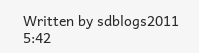Written by sdblogs2011 5:42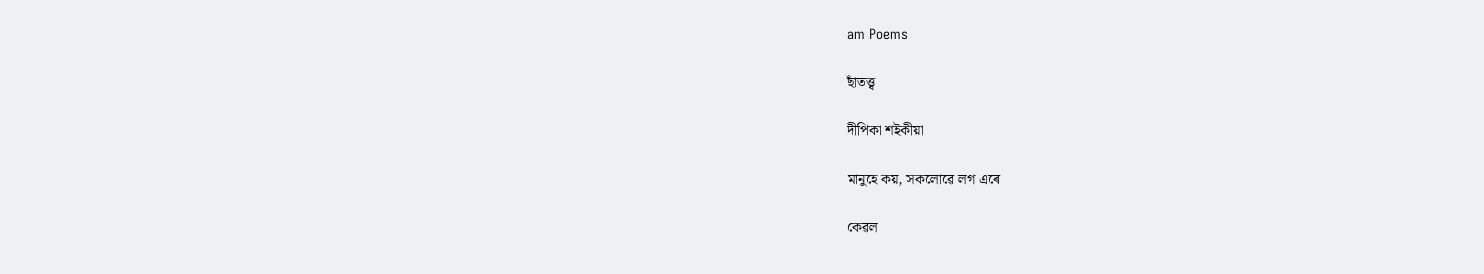am Poems

ছাঁতত্ত্ব

দীপিকা শইকীয়া

মানুহে কয়, সকলোৱে লগ এৰে

কেৱল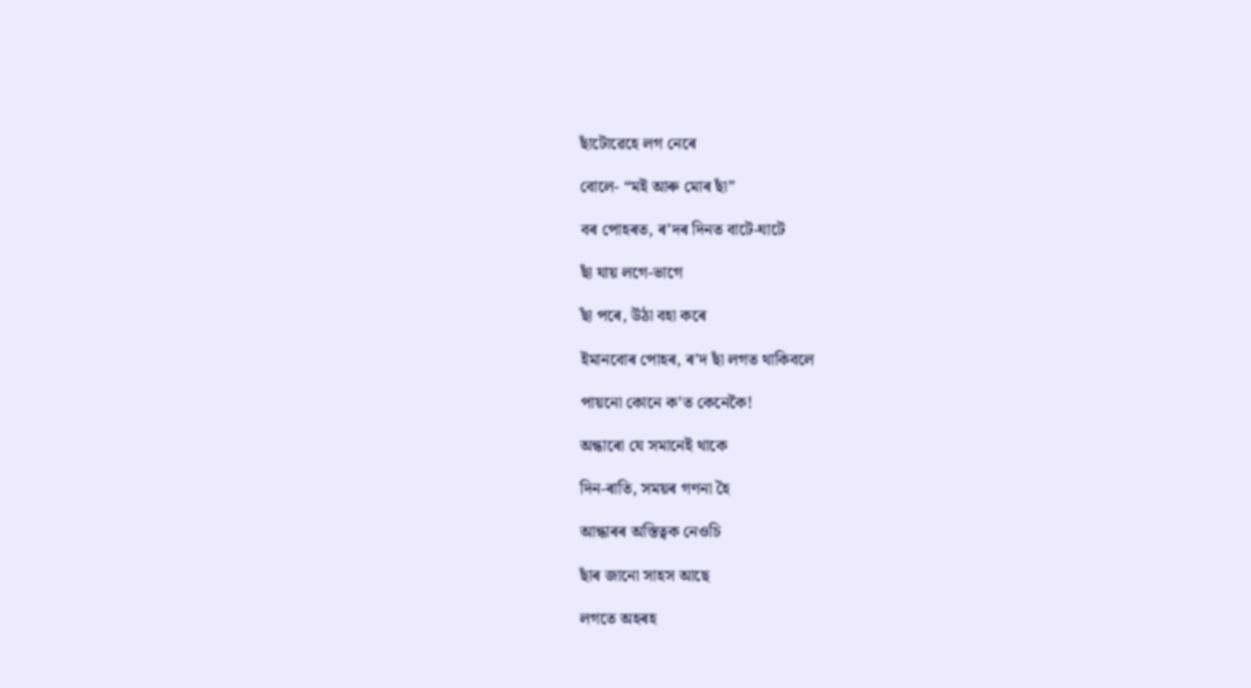ছাঁটোৱেহে লগ নেৰে

বোলে- “মই আৰু মোৰ ছাঁ”

বৰ পোহৰত, ৰ’দৰ দিনত বাটে-ঘাটে

ছাঁ যায় লগে-ভাগে

ছাঁ পৰে, উঠা বহা কৰে

ইমানবোৰ পোহৰ, ৰ’দ ছাঁ লগত থাকিবলে

পায়নো কোনে ক’ত কেনেকৈ!

অন্ধাৰো যে সমানেই থাকে

দিন-ৰাতি, সময়ৰ গণনা হৈ

আন্ধাৰৰ অস্তিত্বক নেওচি

ছাঁৰ জানো সাহস আছে

লগতে অহৰহ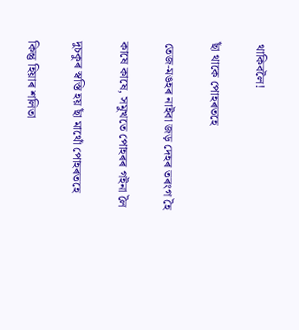থাকিবলৈ!

ছাঁ থাকে পোহৰতহে

তেজ-মঙহৰ নাইবা জড় দেহৰ তৰংগ হৈ

কাষে কাষে, সমুখতে পোহৰৰ গইনা লৈ

দুচকুৰ স্বস্তি হয় ছাঁ মাথোঁ পোহৰতহে

কিন্তু হিয়াৰ শলিতা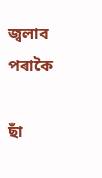জ্বলাব পৰাকৈ

ছাঁ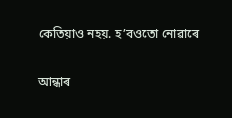কেতিয়াও নহয়. হ’বওতো নোৱাৰে

আন্ধাৰ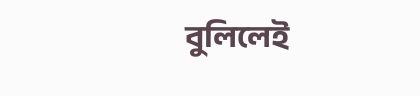বুলিলেই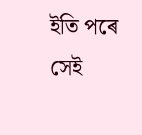ইতি পৰে সেই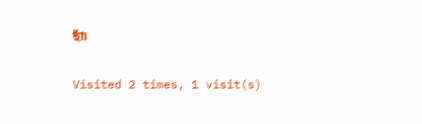ছাঁ৷

Visited 2 times, 1 visit(s)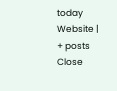today
Website |  + posts
Close